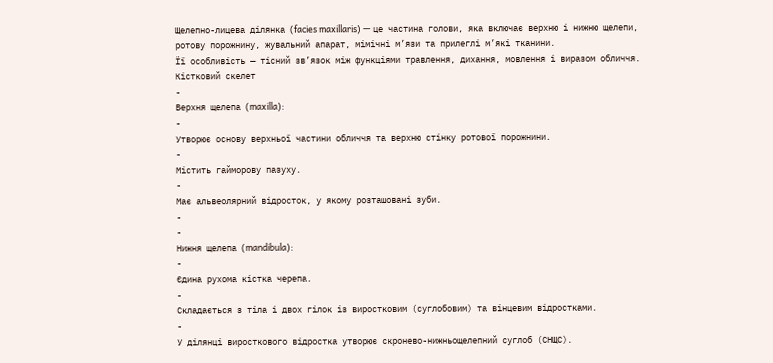Щелепно-лицева ділянка (facies maxillaris) — це частина голови, яка включає верхню і нижню щелепи, ротову порожнину, жувальний апарат, мімічні м’язи та прилеглі м’які тканини.
Її особливість — тісний зв’язок між функціями травлення, дихання, мовлення і виразом обличчя.
Кістковий скелет
-
Верхня щелепа (maxilla):
-
Утворює основу верхньої частини обличчя та верхню стінку ротової порожнини.
-
Містить гайморову пазуху.
-
Має альвеолярний відросток, у якому розташовані зуби.
-
-
Нижня щелепа (mandibula):
-
Єдина рухома кістка черепа.
-
Складається з тіла і двох гілок із виростковим (суглобовим) та вінцевим відростками.
-
У ділянці виросткового відростка утворює скронево-нижньощелепний суглоб (СНЩС).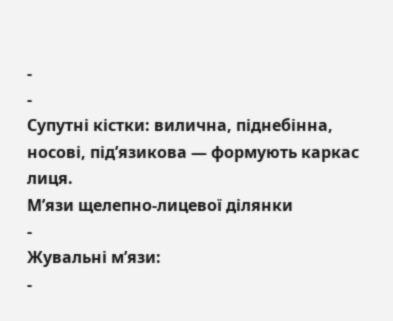-
-
Супутні кістки: вилична, піднебінна, носові, під’язикова — формують каркас лиця.
М’язи щелепно-лицевої ділянки
-
Жувальні м’язи:
-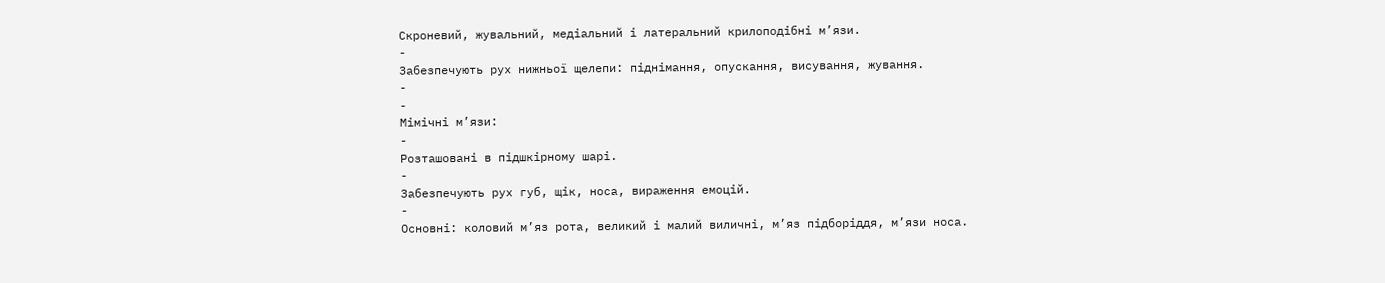Скроневий, жувальний, медіальний і латеральний крилоподібні м’язи.
-
Забезпечують рух нижньої щелепи: піднімання, опускання, висування, жування.
-
-
Мімічні м’язи:
-
Розташовані в підшкірному шарі.
-
Забезпечують рух губ, щік, носа, вираження емоцій.
-
Основні: коловий м’яз рота, великий і малий виличні, м’яз підборіддя, м’язи носа.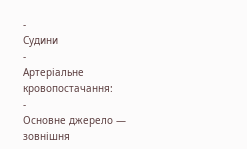-
Судини
-
Артеріальне кровопостачання:
-
Основне джерело — зовнішня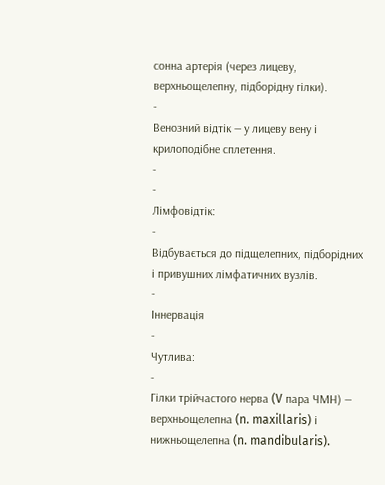сонна артерія (через лицеву, верхньощелепну, підборідну гілки).
-
Венозний відтік — у лицеву вену і крилоподібне сплетення.
-
-
Лімфовідтік:
-
Відбувається до підщелепних, підборідних і привушних лімфатичних вузлів.
-
Іннервація
-
Чутлива:
-
Гілки трійчастого нерва (V пара ЧМН) — верхньощелепна (n. maxillaris) і нижньощелепна (n. mandibularis).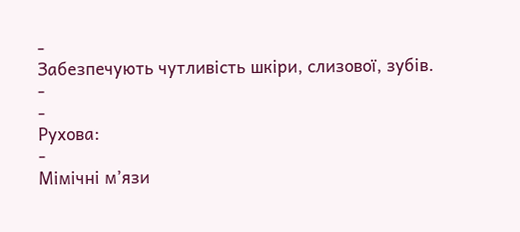-
Забезпечують чутливість шкіри, слизової, зубів.
-
-
Рухова:
-
Мімічні м’язи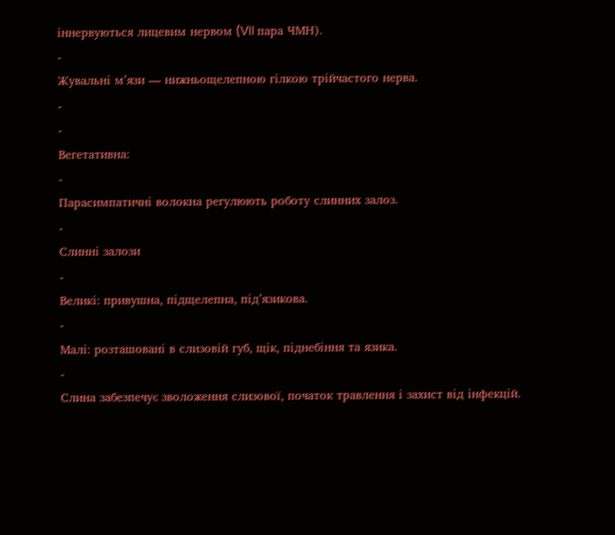іннервуються лицевим нервом (VII пара ЧМН).
-
Жувальні м’язи — нижньощелепною гілкою трійчастого нерва.
-
-
Вегетативна:
-
Парасимпатичні волокна регулюють роботу слинних залоз.
-
Слинні залози
-
Великі: привушна, підщелепна, під’язикова.
-
Малі: розташовані в слизовій губ, щік, піднебіння та язика.
-
Слина забезпечує зволоження слизової, початок травлення і захист від інфекцій.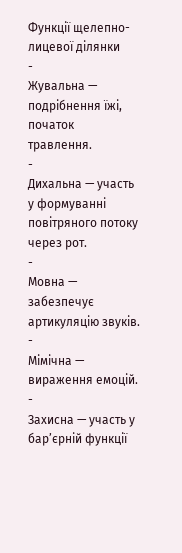Функції щелепно-лицевої ділянки
-
Жувальна — подрібнення їжі, початок травлення.
-
Дихальна — участь у формуванні повітряного потоку через рот.
-
Мовна — забезпечує артикуляцію звуків.
-
Мімічна — вираження емоцій.
-
Захисна — участь у бар’єрній функції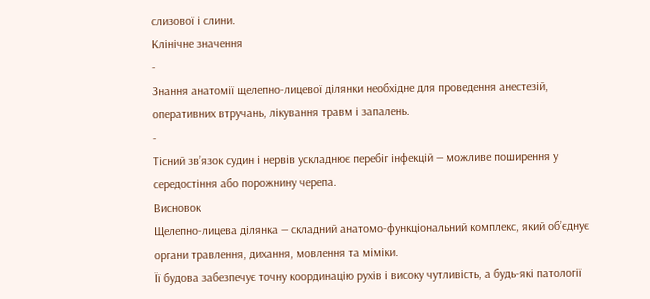слизової і слини.
Клінічне значення
-
Знання анатомії щелепно-лицевої ділянки необхідне для проведення анестезій, оперативних втручань, лікування травм і запалень.
-
Тісний зв’язок судин і нервів ускладнює перебіг інфекцій — можливе поширення у середостіння або порожнину черепа.
Висновок
Щелепно-лицева ділянка — складний анатомо-функціональний комплекс, який об’єднує органи травлення, дихання, мовлення та міміки.
Її будова забезпечує точну координацію рухів і високу чутливість, а будь-які патології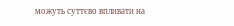можуть суттєво впливати на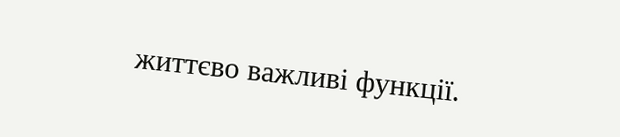життєво важливі функції.